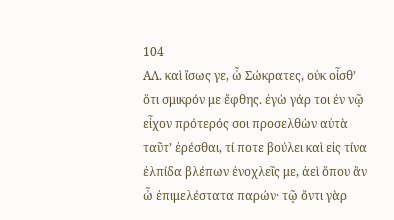104
ΑΛ. καὶ ἴσως γε, ὦ Σώκρατες, οὐκ οἶσθʼ ὅτι σμικρόν με ἔφθης. ἐγὼ γάρ τοι ἐν νῷ εἶχον πρότερός σοι προσελθὼν αὐτὰ ταῦτʼ ἐρέσθαι, τί ποτε βούλει καὶ εἰς τίνα ἐλπίδα βλέπων ἐνοχλεῖς με, ἀεὶ ὅπου ἂν ὦ ἐπιμελέστατα παρών· τῷ ὄντι γὰρ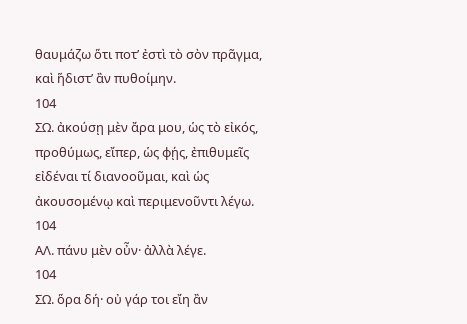θαυμάζω ὅτι ποτʼ ἐστὶ τὸ σὸν πρᾶγμα, καὶ ἥδιστʼ ἂν πυθοίμην.
104
ΣΩ. ἀκούσῃ μὲν ἄρα μου, ὡς τὸ εἰκός, προθύμως, εἴπερ, ὡς φῄς, ἐπιθυμεῖς εἰδέναι τί διανοοῦμαι, καὶ ὡς ἀκουσομένῳ καὶ περιμενοῦντι λέγω.
104
ΑΛ. πάνυ μὲν οὖν· ἀλλὰ λέγε.
104
ΣΩ. ὅρα δή· οὐ γάρ τοι εἴη ἂν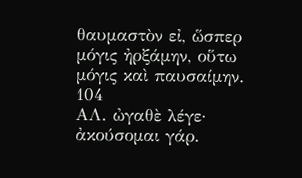θαυμαστὸν εἰ, ὥσπερ μόγις ἠρξάμην, οὕτω μόγις καὶ παυσαίμην.
104
ΑΛ. ὠγαθὲ λέγε· ἀκούσομαι γάρ.